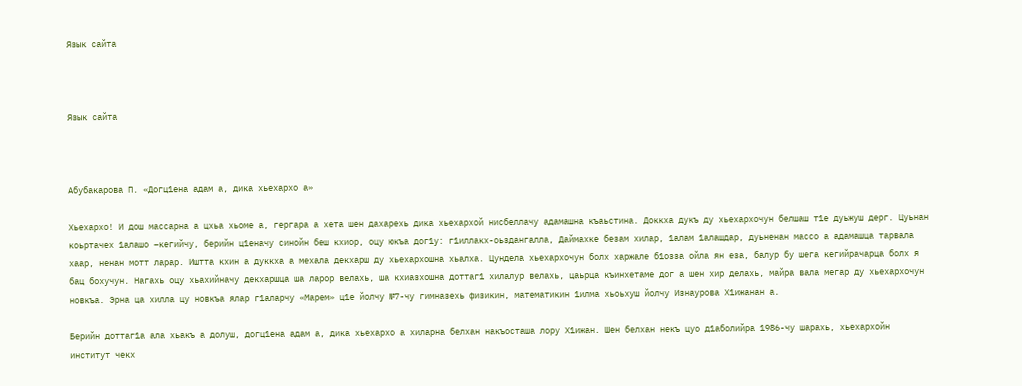Язык сайта



Язык сайта



Абубакарова П. «Догц1ена адам а, дика хьехархо а»

Хьехархо! И дош массарна а цхьа хьоме а, гергара а хета шен дахарехь дика хьехархой нисбеллачу адамашна къаьстина. Доккха дукъ ду хьехархочун белшаш т1е дуьжуш дерг. Цуьнан коьртачех 1алашо –кегийчу, берийн ц1еначу синойн беш кхиор, оцу юкъа дог1у: г1иллакх-оьздангалла, Даймахке безам хилар, 1алам 1алашдар, дуьненан массо а адамашца тарвала хаар, ненан мотт ларар. Иштта кхин а дуккха а мехала декхарш ду хьехархошна хьалха. Цундела хьехархочун болх харжале б1озза ойла ян еза, балур бу шега кегийрачарца болх я бац бохучун. Нагахь оцу хьахийначу декхаршца ша ларор велахь, ша кхиазхошна доттаг1 хилалур велахь, цаьрца къинхетаме дог а шен хир делахь, майра вала мегар ду хьехархочун новкъа. Эрна ца хилла цу новкъа ялар г1аларчу «Марем» ц1е йолчу №7-чу гимназехь физикин, математикин 1илма хьоьхуш йолчу Изнаурова Х1ижанан а.

Берийн доттаг1а ала хьакъ а долуш, догц1ена адам а, дика хьехархо а хиларна белхан накъосташа лору Х1ижан. Шен белхан некъ цуо д1аболийра 1986-чу шарахь, хьехархойн институт чекх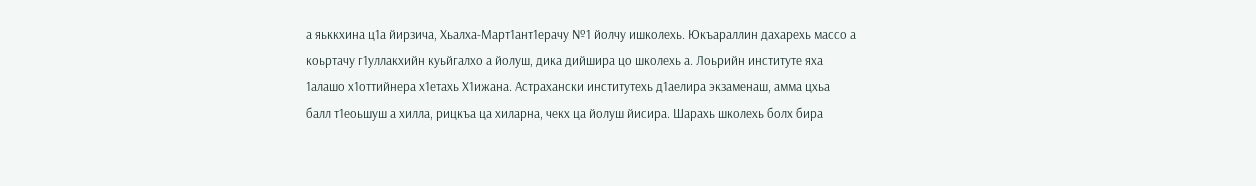а яьккхина ц1а йирзича, Хьалха-Март1ант1ерачу №1 йолчу ишколехь. Юкъараллин дахарехь массо а коьртачу г1уллакхийн куьйгалхо а йолуш, дика дийшира цо школехь а. Лоьрийн институте яха 1алашо х1оттийнера х1етахь Х1ижана. Астрахански институтехь д1аелира экзаменаш, амма цхьа балл т1еоьшуш а хилла, рицкъа ца хиларна, чекх ца йолуш йисира. Шарахь школехь болх бира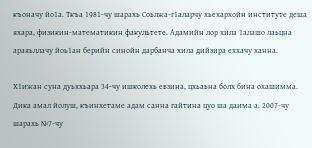къоначу йо1а. Ткъа 1981-чу шарахь Соьлжа-г1аларчу хьехархойн институте деша яхара, физикин-математикин факультете. Адамийн лор хила 1алашо лаьцна араяьллачу йоь1ан берийн синойн дарбанча хила дийзира еххачу ханна.

Х1ижан суна дуьххьара 34-чу ишколехь евзина, цхьаьна болх бина охашимма. Дика амал йолуш, къинхетаме адам санна гайтина цуо ша даима а. 2007-чу шарахь №7-чу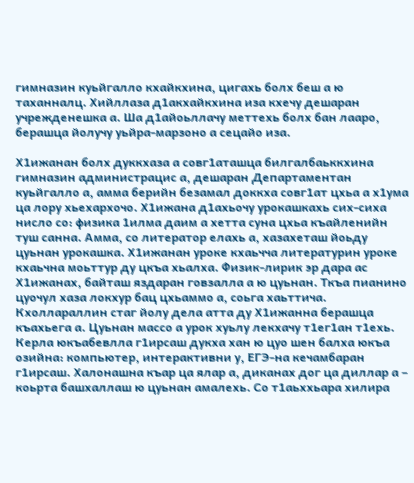гимназин куьйгалло кхайкхина, цигахь болх беш а ю таханналц. Хийллаза д1акхайкхина иза кхечу дешаран учрежденешка а. Ша д1айоьллачу меттехь болх бан лааро, берашца йолучу уьйра-марзоно а сецайо иза.

Х1ижанан болх дуккхаза а совг1аташца билгалбаьккхина гимназин администрацис а, дешаран Департаментан куьйгалло а, амма берийн безамал доккха совг1ат цхьа а х1ума ца лору хьехархочо. Х1ижана д1ахьочу урокашкахь сих-сиха нисло со: физика 1илма даим а хетта суна цхьа къайленийн туш санна. Амма, со литератор елахь а, хазахеташ йоьду цуьнан урокашка. Х1ижанан уроке кхаьчча литературин уроке кхаьчна моьттур ду цкъа хьалха. Физик-лирик эр дара ас Х1ижанах, байташ яздаран говзалла а ю цуьнан. Ткъа пианино цуочул хаза локхур бац цхьаммо а, соьга хаьттича. Кхоллараллин стаг йолу дела атта ду Х1ижанна берашца къахьега а. Цуьнан массо а урок хуьлу лекхачу т1ег1ан т1ехь. Керла юкъабевлла г1ирсаш дукха хан ю цуо шен балха юкъа озийна: компьютер, интерактивни у, ЕГЭ-на кечамбаран г1ирсаш. Халонашна къар ца ялар а, диканах дог ца диллар а – коьрта башхаллаш ю цуьнан амалехь. Со т1аьххьара хилира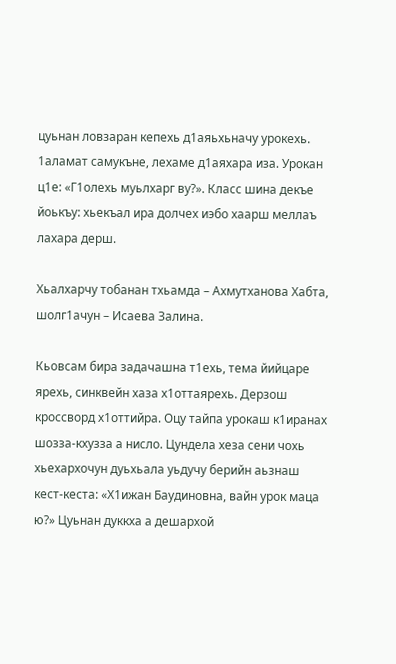цуьнан ловзаран кепехь д1аяьхьначу урокехь. 1аламат самукъне, лехаме д1аяхара иза. Урокан ц1е: «Г1олехь муьлхарг ву?». Класс шина декъе йоькъу: хьекъал ира долчех иэбо хаарш меллаъ лахара дерш.

Хьалхарчу тобанан тхьамда – Ахмутханова Хабта, шолг1ачун – Исаева Залина.

Кьовсам бира задачашна т1ехь, тема йийцаре ярехь, синквейн хаза х1оттаярехь. Дерзош кроссворд х1оттийра. Оцу тайпа урокаш к1иранах шозза-кхузза а нисло. Цундела хеза сени чохь хьехархочун дуьхьала уьдучу берийн аьзнаш кест-кеста: «Х1ижан Баудиновна, вайн урок маца ю?» Цуьнан дуккха а дешархой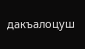дакъалоцуш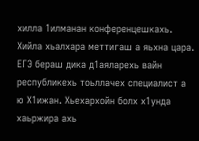хилла 1илманан конференцешкахь. Хийла хьалхара меттигаш а яьхна цара. ЕГЭ бераш дика д1аяларехь вайн республикехь тоьллачех специалист а ю Х1ижан. Хьехархойн болх х1унда хаьржира ахь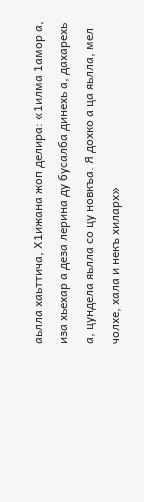аьлла хаьттича, Х1ижана жоп делира: «1илма 1амор а, иза хьехар а деза лерина ду бусалба динехь а, дахарехь а, цундела яьлла со цу новкъа. Я дохко а ца яьлла, мел чолхе, хала и некъ хиларх»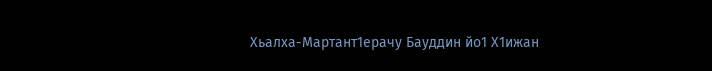Хьалха-Мартант1ерачу Бауддин йо1 Х1ижан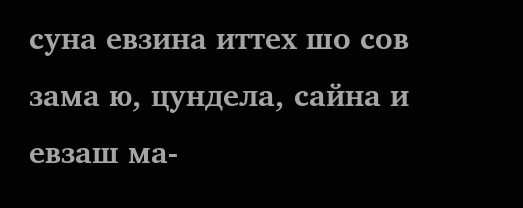суна евзина иттех шо сов зама ю, цундела, сайна и евзаш ма-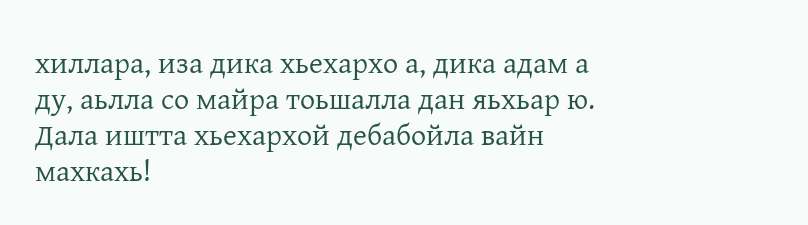хиллара, иза дика хьехархо а, дика адам а ду, аьлла со майра тоьшалла дан яьхьар ю. Дала иштта хьехархой дебабойла вайн махкахь!